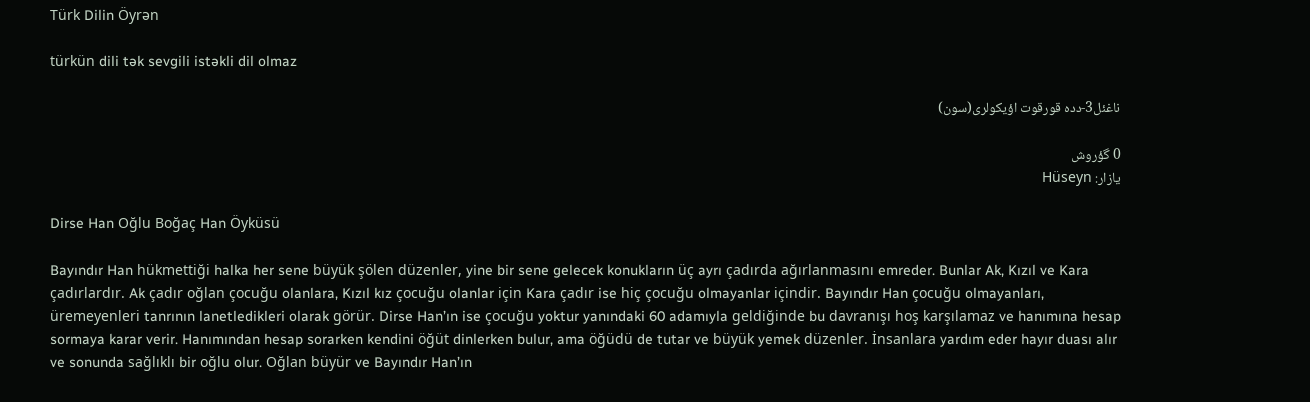Türk Dilin Öyrən

türkün dili tək sevgili istəkli dil olmaz

ناغئل3-دده قورقوت اؤیکولری(سون)

0 گؤروش
یازار: Hüseyn

Dirse Han Oğlu Boğaç Han Öyküsü

Bayındır Han hükmettiği halka her sene büyük şölen düzenler, yine bir sene gelecek konukların üç ayrı çadırda ağırlanmasını emreder. Bunlar Ak, Kızıl ve Kara çadırlardır. Ak çadır oğlan çocuğu olanlara, Kızıl kız çocuğu olanlar için Kara çadır ise hiç çocuğu olmayanlar içindir. Bayındır Han çocuğu olmayanları, üremeyenleri tanrının lanetledikleri olarak görür. Dirse Han’ın ise çocuğu yoktur yanındaki 60 adamıyla geldiğinde bu davranışı hoş karşılamaz ve hanımına hesap sormaya karar verir. Hanımından hesap sorarken kendini öğüt dinlerken bulur, ama öğüdü de tutar ve büyük yemek düzenler. İnsanlara yardım eder hayır duası alır ve sonunda sağlıklı bir oğlu olur. Oğlan büyür ve Bayındır Han’ın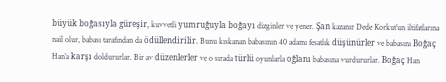büyük boğasıyla güreşir, kuvvetli yumruğuyla boğayı dizginler ve yener. Şan kazanır Dede Korkut’un iltifatlarına nail olur, babası tarafından da ödüllendirilir. Bunu kıskanan babasının 40 adamı fesatlık düşünürler ve babasını Boğaç Han’a karşı doldururlar. Bir av düzenlerler ve o sırada türlü oyunlarla oğlanı babasına vurdururlar. Boğaç Han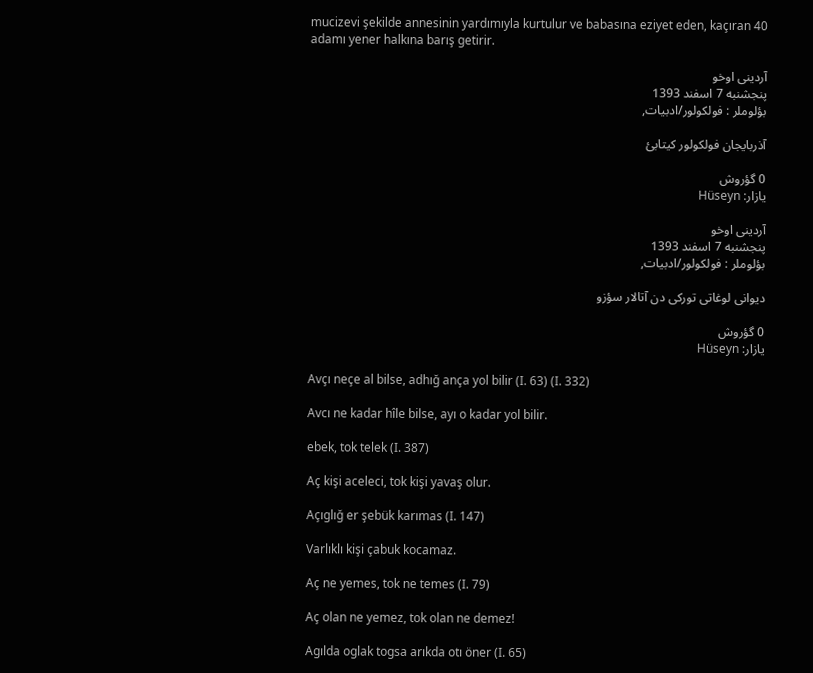mucizevi şekilde annesinin yardımıyla kurtulur ve babasına eziyet eden, kaçıran 40 adamı yener halkına barış getirir.

آردینی اوخو
پنجشنبه 7 اسفند 1393
بؤلوملر : فولكولور/ادبیات,

آذربایجان فولکولور کیتابئ

0 گؤروش
یازار: Hüseyn

آردینی اوخو
پنجشنبه 7 اسفند 1393
بؤلوملر : فولكولور/ادبیات,

دیوانی لوغاتی تورکی دن آتالار سؤزو

0 گؤروش
یازار: Hüseyn

Avçı neçe al bilse, adhığ ança yol bilir (I. 63) (I. 332)

Avcı ne kadar hîle bilse, ayı o kadar yol bilir.

ebek, tok telek (I. 387)

Aç kişi aceleci, tok kişi yavaş olur.

Açıglığ er şebük karımas (I. 147)

Varlıklı kişi çabuk kocamaz.

Aç ne yemes, tok ne temes (I. 79)

Aç olan ne yemez, tok olan ne demez!

Agılda oglak togsa arıkda otı öner (I. 65)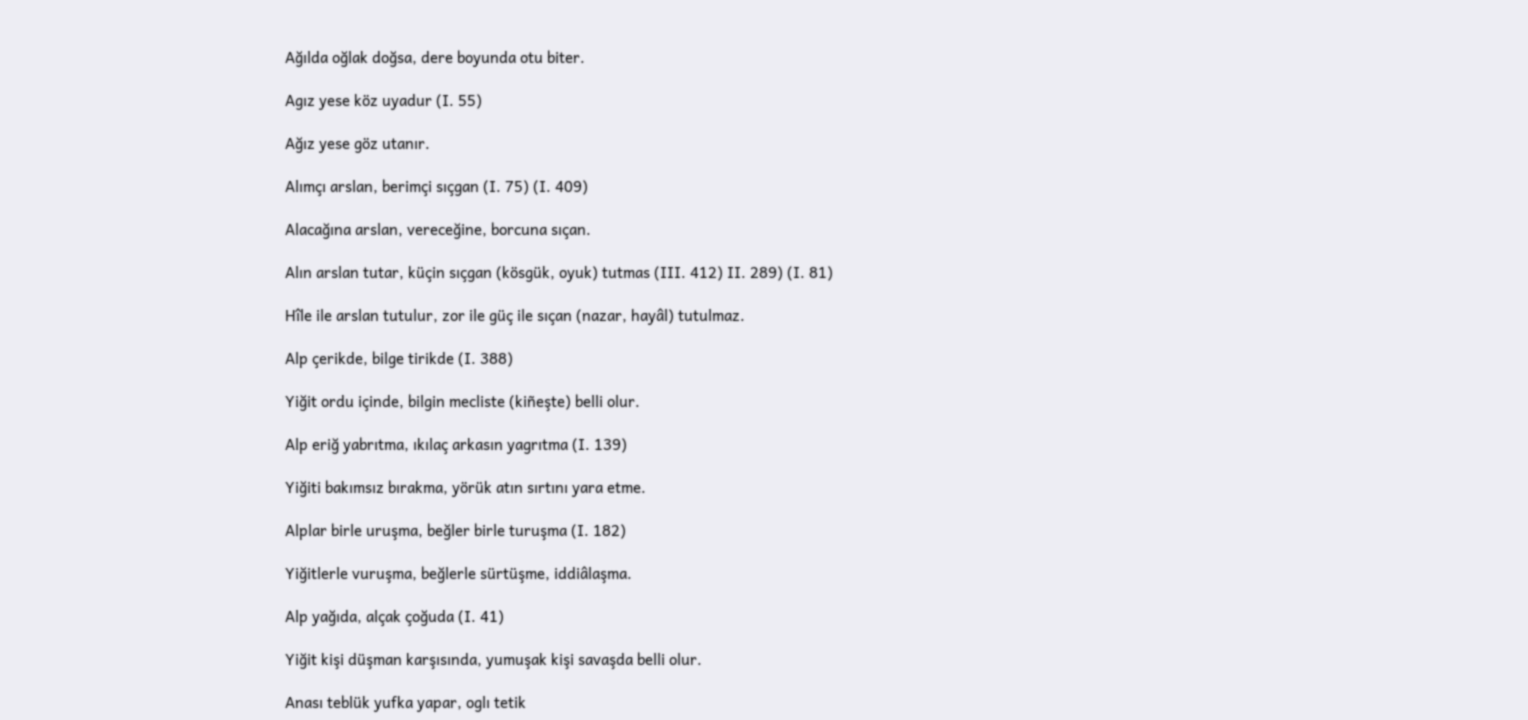Ağılda oğlak doğsa, dere boyunda otu biter.

Agız yese köz uyadur (I. 55)

Ağız yese göz utanır.

Alımçı arslan, berimçi sıçgan (I. 75) (I. 409)

Alacağına arslan, vereceğine, borcuna sıçan.

Alın arslan tutar, küçin sıçgan (kösgük, oyuk) tutmas (III. 412) II. 289) (I. 81)

Hîle ile arslan tutulur, zor ile güç ile sıçan (nazar, hayâl) tutulmaz.

Alp çerikde, bilge tirikde (I. 388)

Yiğit ordu içinde, bilgin mecliste (kiñeşte) belli olur.

Alp eriğ yabrıtma, ıkılaç arkasın yagrıtma (I. 139)

Yiğiti bakımsız bırakma, yörük atın sırtını yara etme.

Alplar birle uruşma, beğler birle turuşma (I. 182)

Yiğitlerle vuruşma, beğlerle sürtüşme, iddiâlaşma.

Alp yağıda, alçak çoğuda (I. 41)

Yiğit kişi düşman karşısında, yumuşak kişi savaşda belli olur.

Anası teblük yufka yapar, oglı tetik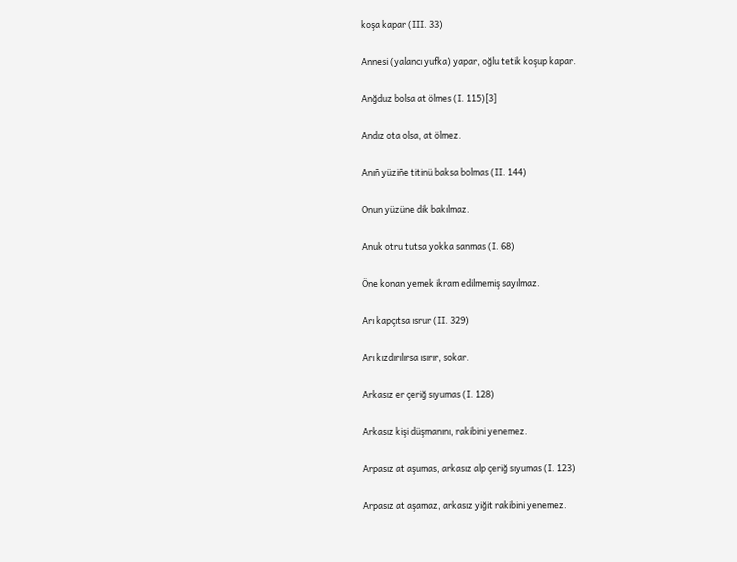koşa kapar (III. 33)

Annesi (yalancı yufka) yapar, oğlu tetik koşup kapar.

Anğduz bolsa at ölmes (I. 115)[3]

Andız ota olsa, at ölmez.

Anıñ yüziñe titinü baksa bolmas (II. 144)

Onun yüzüne dik bakılmaz.

Anuk otru tutsa yokka sanmas (I. 68)

Öne konan yemek ikram edilmemiş sayılmaz.

Arı kapçıtsa ısrur (II. 329)

Arı kızdırılırsa ısırır, sokar.

Arkasız er çeriğ sıyumas (I. 128)

Arkasız kişi düşmanını, rakibini yenemez.

Arpasız at aşumas, arkasız alp çeriğ sıyumas (I. 123)

Arpasız at aşamaz, arkasız yiğit rakibini yenemez.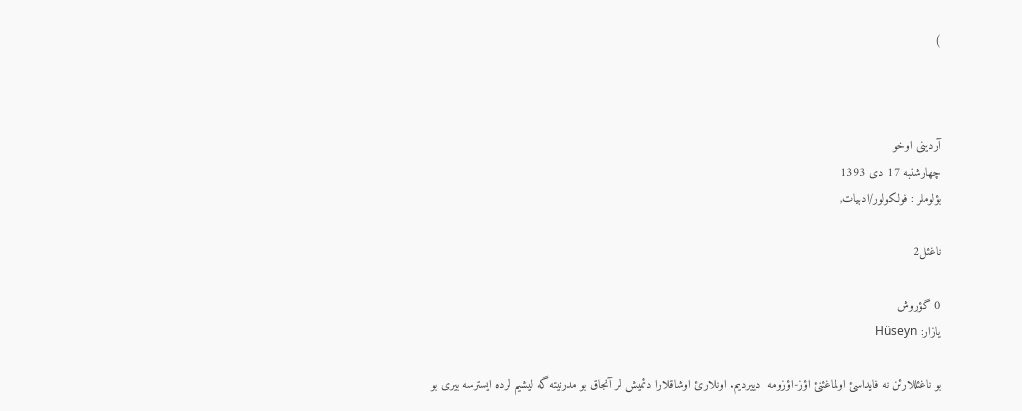)



آردینی اوخو
چهارشنبه 17 دی 1393
بؤلوملر : فولكولور/ادبیات,

ناغئل2

0 گؤروش
یازار: Hüseyn

بو ناغئللارئن نه فایداسئ اولماغئنئ اؤز-اؤزومه  دییردیم. اونلارئ اوشاقلارا دئمیش لر آنجاق بو مدرنیته گه لیشیم لرده ایسترسه بیری بو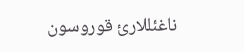ناغئللارئ قوروسون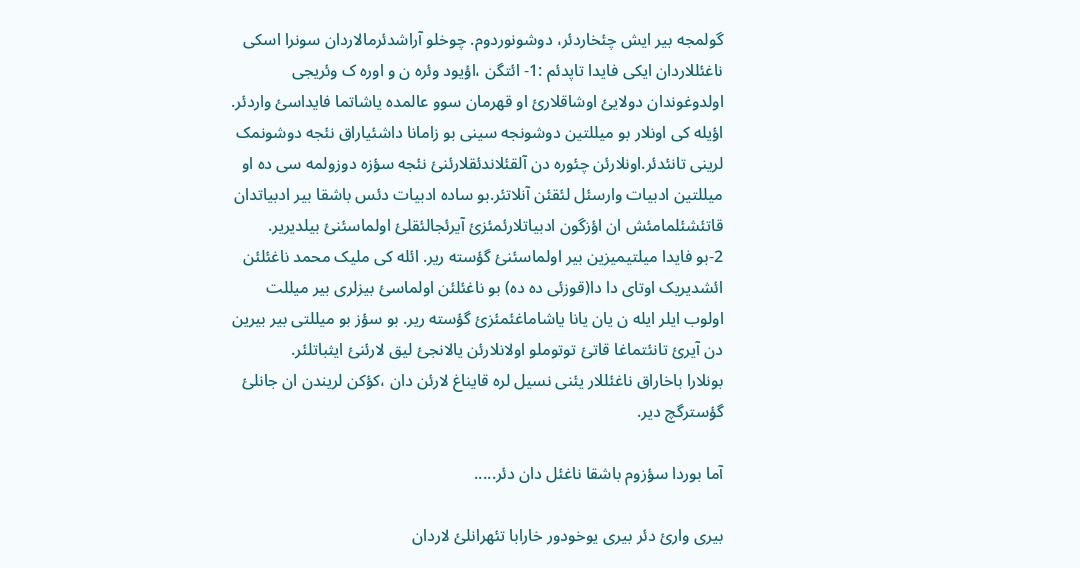گولمجه بیر ایش چئخاردئر، دوشونوردوم. چوخلو آراشدئرمالاردان سونرا اسکی ناغئللاردان ایکی فایدا تاپدئم :1- ائتگن ،اؤیود وئره ن و اوره ک وئریجی اولدوغوندان دولایئ اوشاقلارئ او قهرمان سوو عالمده یاشاتما فایداسئ واردئر. اؤیله کی اونلار بو میللتین دوشونجه سینی بو زامانا داشئیاراق نئجه دوشونمک لرینی تانئدئر.اونلارئن چئوره دن آلقئلاندئقلارئنئ نئجه سؤزه دوزولمه سی ده او میللتین ادبیات وارسئل لئقئن آنلاتئر.بو ساده ادبیات دئس باشقا بیر ادبیاتدان  قاتئشئلمامئش ان اؤزگون ادبیاتلارئمئزئ آیرئجالئقلئ اولماسئنئ بیلدیریر.
2-بو فایدا میلتیمیزین بیر اولماسئنئ گؤسته ریر. ائله کی ملیک محمد ناغئلئن ائشدیریک اوتای دا دا(قوزئی ده ده) بو ناغئلئن اولماسئ بیزلری بیر میللت اولوب ایلر ایله ن یان یانا یاشاماغئمئزئ گؤسته ریر. بو سؤز بو میللتی بیر بیرین دن آیرئ تانئتماغا قاتئ توتوملو اولانلارئن یالانجئ لیق لارئنئ ایثباتلئر.
بونلارا باخاراق ناغئللار یئنی نسیل لره قایناغ لارئن دان ،کؤکن لریندن ان جانلئ گؤسترگچ دیر.

آما بوردا سؤزوم باشقا ناغئل دان دئر.....

بیری وارئ دئر بیری یوخودور خارابا تئهرانلئ لاردان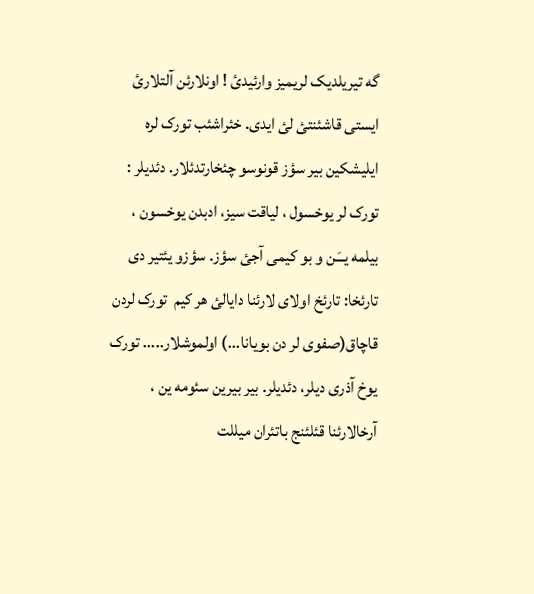گه تیریلدیک لریمیز وارئیدئ ! اونلارئن آلتلارئ ایستی قاشئنتئ لئ ایدی. خئراشئب تورک لره ایلیشکین بیر سؤز قونوسو چئخارتدئلار. دئدیلر : تورک لر یوخسول ، لیاقت سیز، ادبدن یوخسون ، بیلمه یــَـن و بو کیمی آجئ سؤز. سؤزو یئتیر دی تارئخا: تارئخ اولای لارئنا دایالئ هر کیم  تورک لردن قاچاق(صفوی لر دن بویانا...) اولموشلار..... تورک  یوخ آذری دیلر، دئدیلر. بیر بیرین سئومه ین ، آرخالارئنا قئلئنج باتئران میللت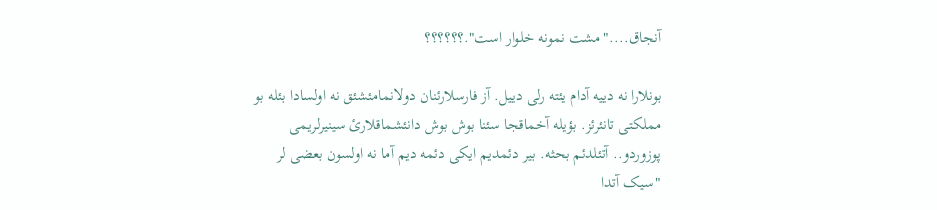آنجاق...."مشت نمونه خلوار است".؟؟؟؟؟؟

بونلارا نه دییه آدام یئته رلی دییل. آز فارسلارئنان دولانمامئشئق نه اولسادا بئله بو مملکتی تانئرئز. بؤیله آخماقجا سئنا بوش بوش دانئشماقلارئ سینیرلریمی پوزوردو.. آتئلدئم بحثه. بیر دئمدیم ایکی دئمه دیم آما نه اولسون بعضی لر "سیک آتدا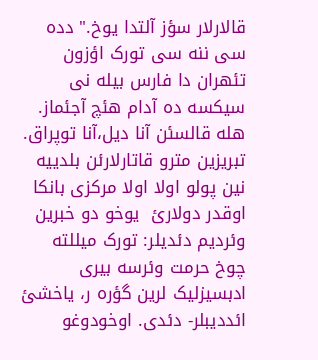قالارلار سؤز آلتدا یوخ." دده سی ننه سی تورک اؤزون تئهران دا فارس بیله نی سیکسه ده آدام هئچ آجئماز. هله قالسئن آنا دیل،آنا توپراق.
تبریزین مترو قاتارلارئن بلدییه نین پولو اولا اولا مرکزی بانکا اوقدر دولارئ  یوخو دو خبرین وئردیم دئدیلر: تورک میللته چوخ حرمت وئرسه بیری ادبسیزلیک لرین گؤره ر، یاخشئ ائددیبلر- دئدی. اوخودوغو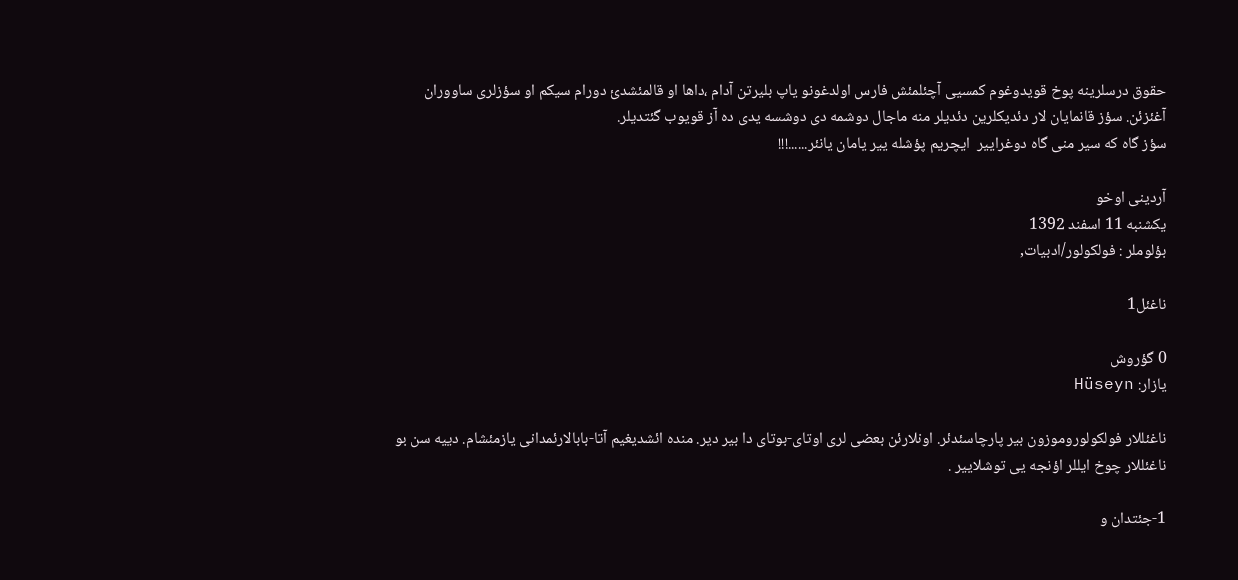حقوق درسلرینه پوخ قویدوغوم کمسیی آچئلمئش فارس اولدغونو یاپ بلیرتن آدام ،داها او قالمئشدئ دورام سیکم او سؤزلری ساووران آغئزئن. سؤز قانمایان لار دئدیکلرین دئدیلر منه ماجال دوشمه دی دوشسه یدی ده آز قویوب گئتدیلر.
سؤز گاه که سیر منی گاه دوغراییر  ایچریم پؤشله ییر یامان یانئر......!!!

آردینی اوخو
یکشنبه 11 اسفند 1392
بؤلوملر : فولكولور/ادبیات,

ناغئل1

0 گؤروش
یازار: Hüseyn

ناغئللار فولكولوروموزون بیر پارچاسئدئر. اونلارئن بعضی لری اوتای-بوتای دا بیر دیر. منده ائشدیغیم آتا-بابالارئمدانی یازمئشام. دییه سن بو ناغئللار چوخ ایللر اؤنجه یی توشلاییر .

1-جئتدان و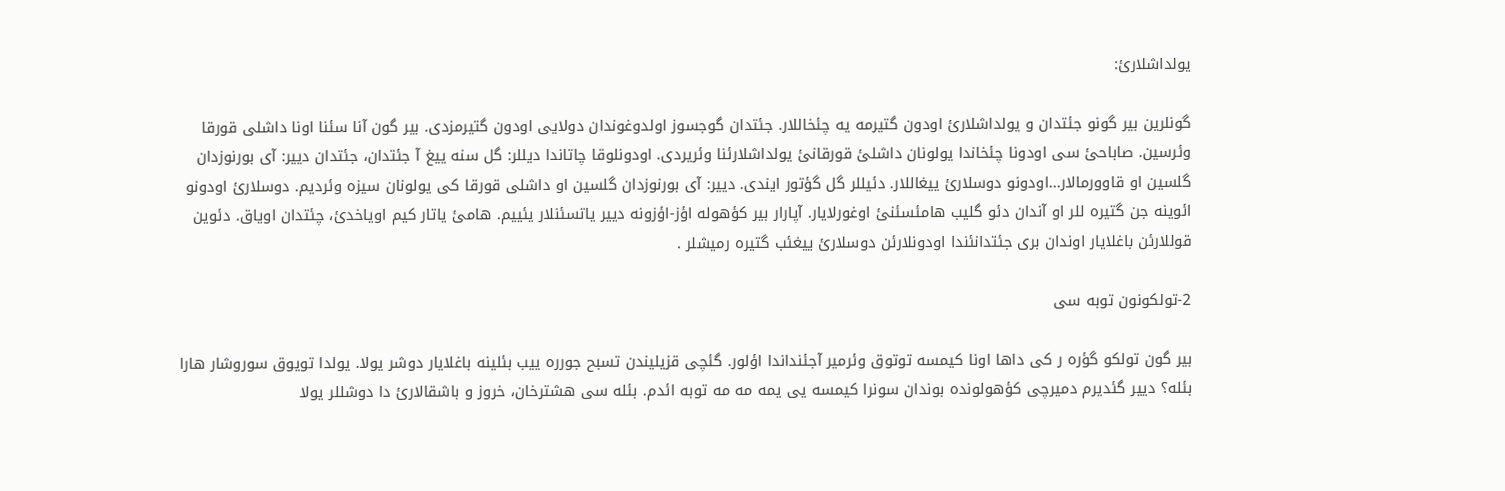یولداشلارئ:

گونلرین بیر گونو جئتدان و یولداشلارئ اودون گتیرمه یه چئخاللار. جئتدان گوجسوز اولدوغوندان دولایی اودون گتیرمزدی. بیر گون آنا سئنا اونا داشلی قورقا وئرسین. صاباحئ سی اودونا چئخاندا یولونان داشلئ قورقانئ یولداشلارئنا وئریردی. اودونلوقا چاتاندا دیللر: گل سنه ییغ آ جئتدان، جئتدان دییر: آی بورنوزدان گلسین او قاوورمالار...اودونو دوسلارئ ییغاللار. دئیللر گل گؤتور ایندی. دییر: آی بورنوزدان گلسین او داشلی قورقا كی یولونان سیزه وئردیم. دوسلارئ اودونو ائوینه جن گتیره للر او آندان دئو گلیب هامئسئنئ اوغورلایار. آپارار بیر كؤهوله اؤز-اؤزونه دییر یاتسئنلار یئییم. هامئ یاتار كیم اویاخدئ، چئتدان اویاق. دئوین قوللارئن باغلایار اوندان بری جئتدانئندا اودونلارئن دوسلارئ ییغئب گتیره رمیشلر .

2-تولكونون توبه سی

بیر گون تولكو گؤره ر كی داها اونا كیمسه توتوق وئرمیر آجئنداندا اؤلور. گئچی قزیلیندن تسبح جورره ییب بئلینه باغلایار دوشر یولا. یولدا تویوق سوروشار هارا بئله؟ دییر گئدیرم دمیرچی كؤهولونده بوندان سونرا كیمسه یی یمه مه مه توبه ائدم. بئله سی هشترخان، خروز و باشقالارئ دا دوشللر یولا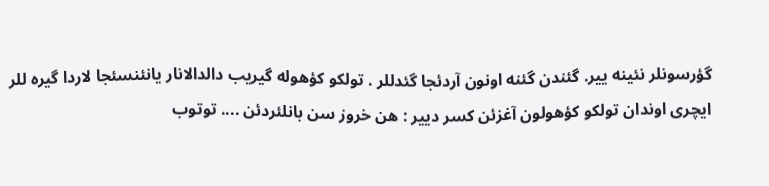گؤرسونلر نئینه ییر. گئندن گئنه اونون آردئجا گئدللر . تولكو كؤهوله گیریب دالدالانار یانئنسئجا لاردا گیره للر ایچری اوندان تولكو كؤهولون آغزئن كسر دییر : هن خروز سن بانلئردئن .... توتوب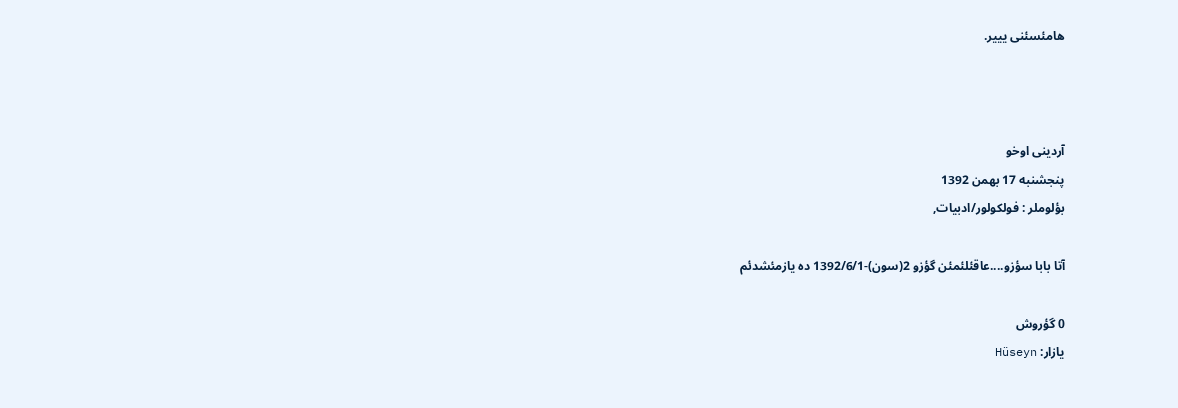هامئسئنی یییر.



آردینی اوخو
پنجشنبه 17 بهمن 1392
بؤلوملر : فولكولور/ادبیات,

آتا بابا سؤزو....عاقئلئمئن گؤزو 2(سون)-1392/6/1 ده یازمئشدئم

0 گؤروش
یازار: Hüseyn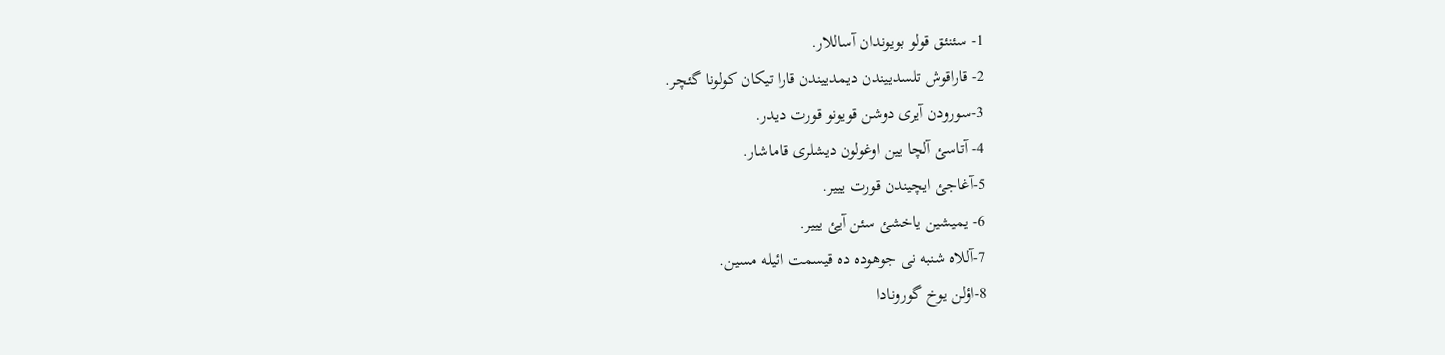1- سئنئق قولو بویوندان آساللار.
2- قاراقوش تلسدییندن دیمدییندن قارا تیکان کولونا گئچر.
3-سورودن آیری دوشن قویونو قورت دیدر.
4- آتاسئ آلچا یین اوغولون دیشلری قاماشار.
5-آغاجئ ایچیندن قورت یییر.
6- یمیشین یاخشئ سئن آیئ یییر.
7-آللاه شنبه نی جوهوده ده قیسمت ائیله مسین.
8-اؤلن یوخ گورونادا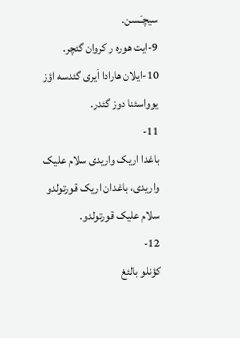سیچـَـسن.
9-ایت هوره ر کروان گئچر.
10-ایلان هارادا اَیری گئدسه اؤز یوواسئنا دوز گئدر.
11-
باغدا اریک واریدی سلام علیک واریدی، باغدان اریک قورتولدو سلام علیک قورتولدو.
12-
کؤنلو بالئغ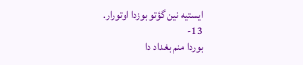ایستیه نین گؤتو بوزدا اوتورار.
13-
بوردا منم بغداد دا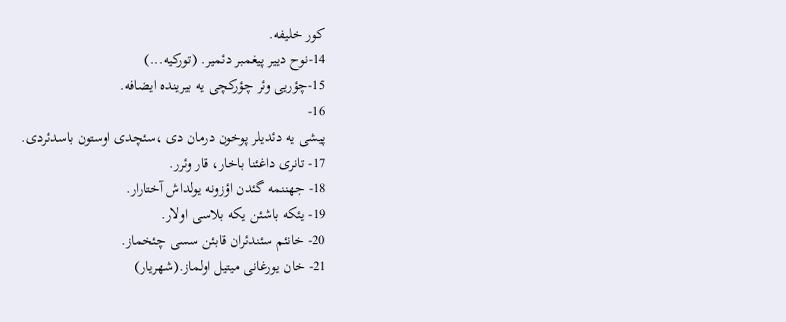کور خلیفه.
14-نوح دییر پیغمبر دئمیر. (تورکیه...)
15-چؤریی وئر چؤرکچی یه بیرینده ایضافه.
16-
پیشی یه دئدیلر پوخون درمان دی ،سئچدی اوستون باسدئردی.
17- تانری داغئنا باخار، قار وئرر.
18- جهننمه گئدن اؤزونه یولداش آختارار.
19- یئکه باشئن یکه بلاسی اولار.
20- خانئم سئندئران قابئن سسی چئخماز.
21- خان یورغانی میتیل اولماز.(شهریار)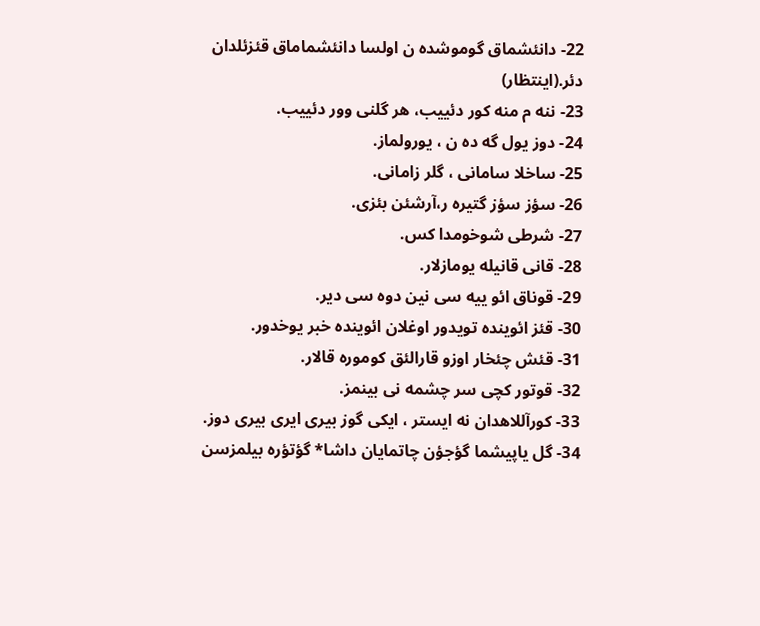22- دانئشماق گوموشده ن اولسا دانئشماماق قئزئلدان دئر.(اینتظار)
23- ننه م منه کور دئییب، هر گلنی وور دئییب.
24- دوز یول گه ده ن ، یورولماز.
25- ساخلا سامانی ، گلر زامانی.
26- سؤز سؤز گتیره ر،آرشئن بئزی.
27- شرطی شوخومدا کس.
28- قانی قانیله یومازلار.
29- قوناق ائو ییه سی نین دوه سی دیر.
30- قئز ائوینده تویدور اوغلان ائوینده خبر یوخدور.
31- قئش چئخار اوزو قارالئق کوموره قالار.
32- قوتور کچی سر چشمه نی بینمز.
33- کورآللاهدان نه ایستر ، ایکی گوز بیری ایری بیری دوز.
34- گل یاپیشما گؤجؤن چاتمایان داشا* گؤتؤره بیلمزسن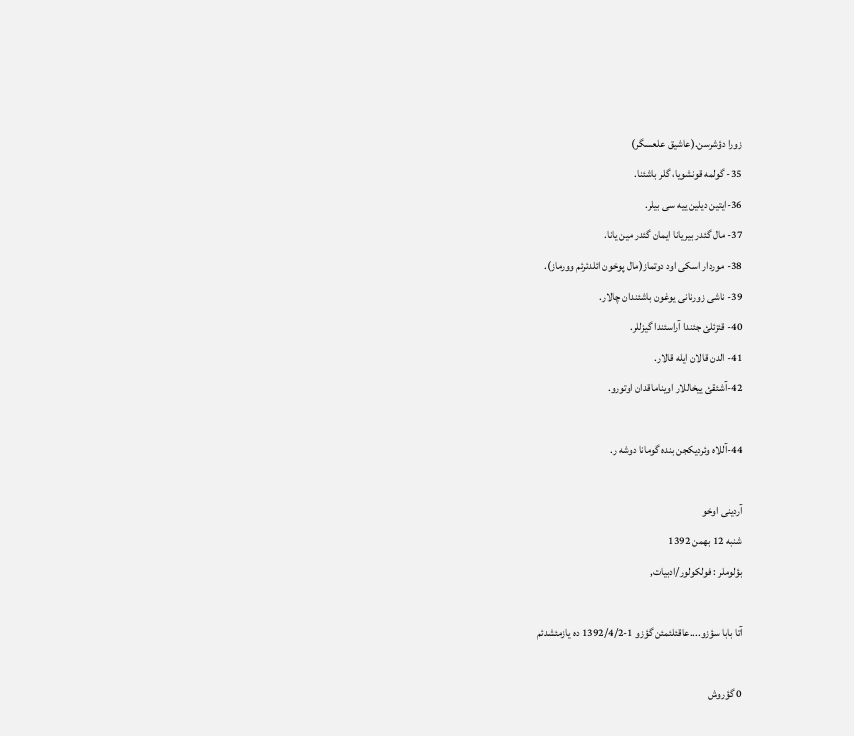زورا دؤشرسن.(عاشیق علعسگر)
35- گولمه قونشویا، گلر باشئنا.
36-ایتین دیلین ییه سی بیلر.
37- مال گئدر بیریانا ایمان گئدر مین یانا.
38- موردار اسکی اود دوتماز(مال پوخون ائلدئرئم وورماز).
39- ناشی زورنانی یوغون باشئندان چالار.
40- قئزئلئ جئندا آراسئندا گیزللر.
41- الدن قالان ایله قالار.
42-آشئقئ ییخاللار اویناماقدان اوتورو.

44-آللاه وئردیکجن بنده گومانا دوشه ر.

آردینی اوخو
شنبه 12 بهمن 1392
بؤلوملر : فولكولور/ادبیات,

آتا بابا سؤزو....عاقئلئمئن گؤزو 1-1392/4/2 ده یازمئشدئم

0 گؤروش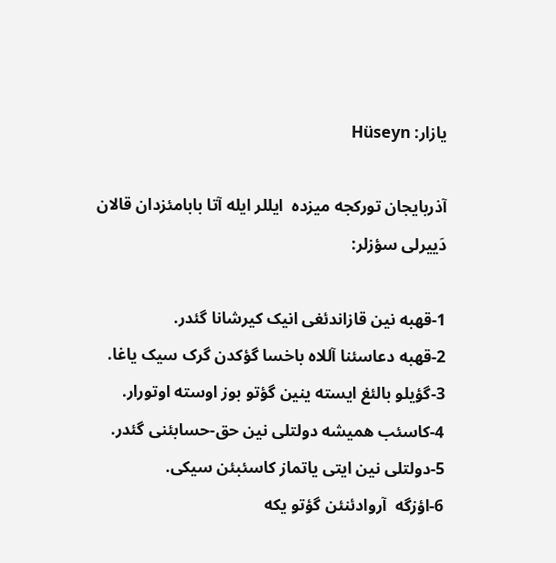یازار: Hüseyn

آذربایجان تورکجه میزده  ایللر ایله آتا بابامئزدان قالان دَییرلی سؤزلر:

1-قهبه نین قازاندئغی انیک کیرشانا گئدر.
2-قهبه دعاسئنا آللاه باخسا گؤکدن گرک سیک یاغا.
3-گؤیلو بالئغ ایسته ینین گؤتو بوز اوسته اوتورار.
4-کاسئب همیشه دولتلی نین حق-حسابئنی گئدر.
5-دولتلی نین ایتی یاتماز کاسئبئن سیکی.
6-اؤزگه  آروادئنئن گؤتو یکه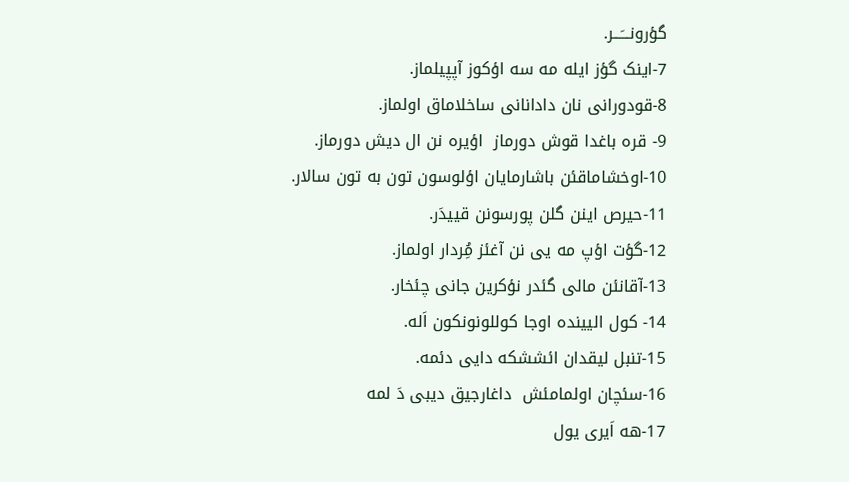گؤرونـــَـــر.
7-اینک گؤز ایله مه سه اؤکوز آپپیلماز.
8-قودورانی نان دادانانی ساخلاماق اولماز.
9- قره باغدا قوش دورماز  اؤیره نن ال دیش دورماز.
10-اوخشاماقئن باشارمایان اؤلوسون تون به تون سالار.
11-حیرص اینن گلن پورسونن قییدَر.
12-گؤت اؤپ مه یی نن آغئز مُِردار اولماز.
13-آقانئن مالی گئدر نؤکرین جانی چئخار.
14- کول الیینده اوجا کوللونونکون اَله.
15-تنبل لیقدان ائششکه دایی دئمه.
16-سئچان اولمامئش  داغارجیق دیبی دَ لمه
17-هه اَیری یول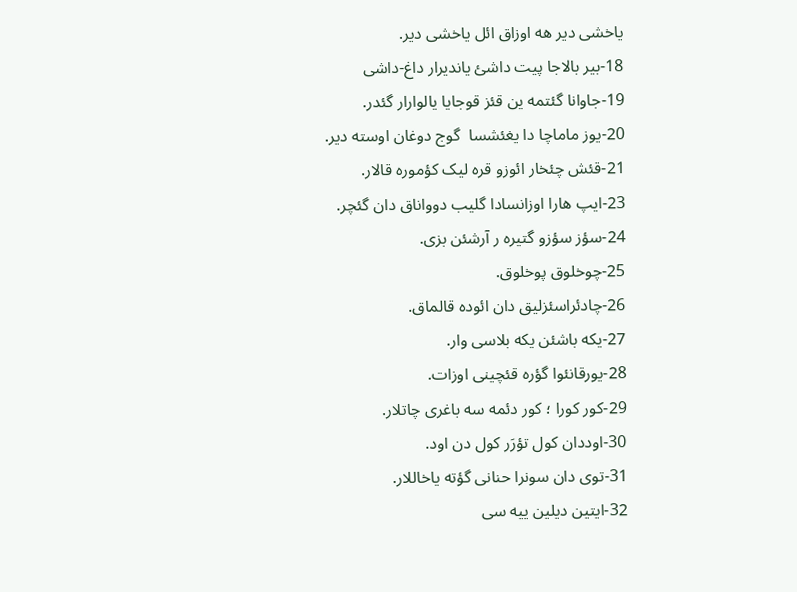یاخشی دیر هه اوزاق ائل یاخشی دیر.
18-بیر بالاجا پیت داشئ یاندیرار داغ-داشی
19-جاوانا گئتمه ین قئز قوجایا یالوارار گئدر.
20-یوز ماماچا دا یغئشسا  گوج دوغان اوسته دیر.
21-قئش چئخار ائوزو قره لیک کؤموره قالار.
23-ایپ هارا اوزانسادا گلیب دوواناق دان گئچر.
24-سؤز سؤزو گتیره ر آرشئن بزی.
25-چوخلوق پوخلوق.
26-چادئراسئزلیق دان ائوده قالماق.
27-یکه باشئن یکه بلاسی وار.
28-یورقانئوا گؤره قئچینی اوزات.
29-کور کورا ؛ کور دئمه سه باغری چاتلار.
30-اوددان کول تؤرَر کول دن اود.
31-توی دان سونرا حنانی گؤته یاخاللار.
32-ایتین دیلین ییه سی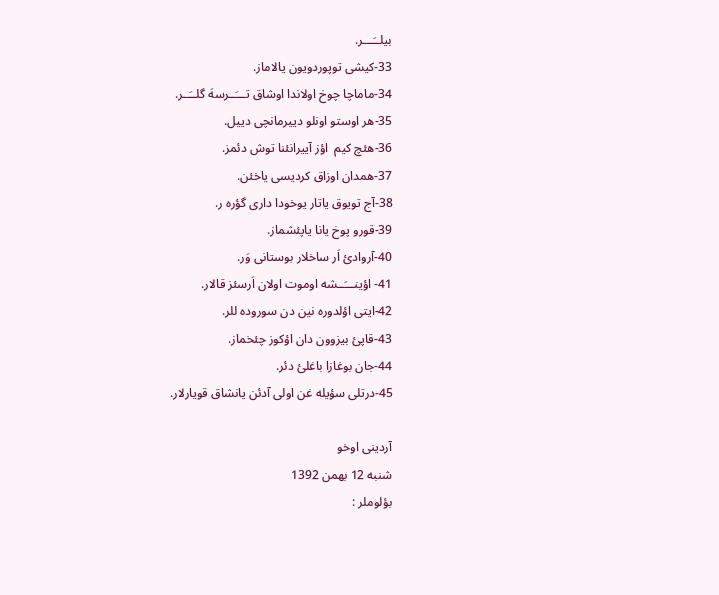بیلــَـــر.
33-کیشی توپوردویون یالاماز.
34-ماماچا چوخ اولاندا اوشاق تـــَــرسهَ گلــَــر.
35-هر اوستو اونلو دییرمانچی دییل.
36-هئچ کیم  اؤز آییرانئنا توش دئمز.
37-همدان اوزاق کردیسی یاخئن.
38-آج تویوق یاتار یوخودا داری گؤره ر.
39-قورو پوخ یانا یاپئشماز.
40-آروادئ اَر ساخلار بوستانی وَر.
41- اؤینـــَــشه اوموت اولان اَرسئز قالار.
42-ایتی اؤلدوره نین دن سوروده للر.
43-قاپئ بیزوون دان اؤکوز چئخماز.
44-جان بوغازا باغلئ دئر.
45-درتلی سؤیله غن اولی آدئن یانشاق قویارلار.

آردینی اوخو
شنبه 12 بهمن 1392
بؤلوملر :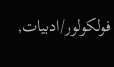فولكولور/ادبیات,